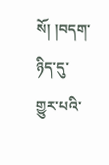སོ། །བདག་ཉིད་དུ་གྱུར་པའི་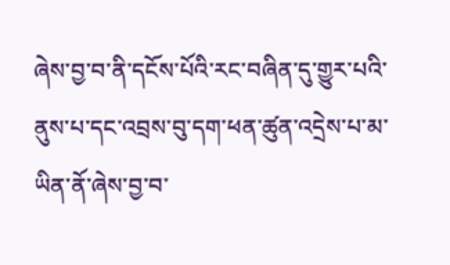ཞེས་བྱ་བ་ནི་དངོས་པོའི་རང་བཞིན་དུ་གྱུར་པའི་ནུས་པ་དང་འབྲས་བུ་དག་ཕན་ཚུན་འདྲེས་པ་མ་ཡིན་ནོ་ཞེས་བྱ་བ་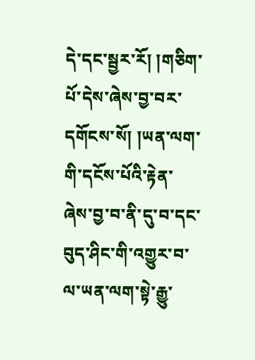དེ་དང་སྦྱར་རོ། །གཅིག་པོ་དེས་ཞེས་བྱ་བར་དགོངས་སོ། །ཡན་ལག་གི་དངོས་པོའི་རྟེན་ཞེས་བྱ་བ་ནི་དུ་བ་དང་བུད་ཤིང་གི་འགྱུར་བ་ལ་ཡན་ལག་སྟེ་རྒྱུ་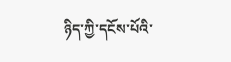ཉིད་ཀྱི་དངོས་པོའི་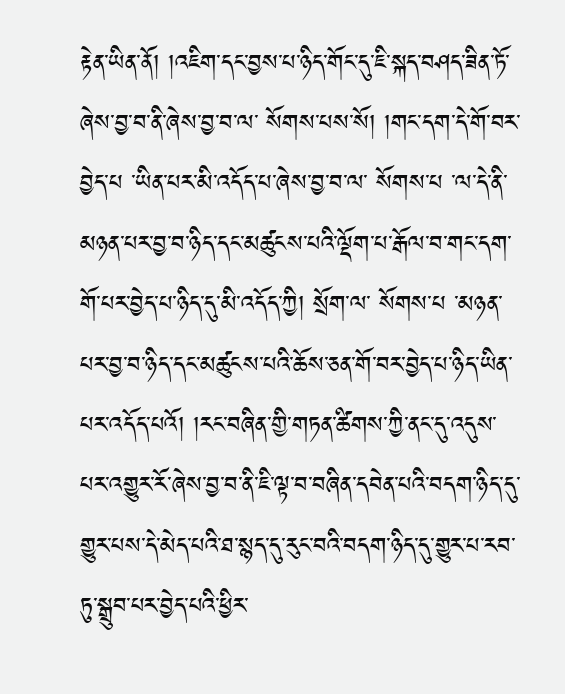རྟེན་ཡིན་ནོ། །འཇིག་དང་བྱས་པ་ཉིད་གོང་དུ་ཇི་སྐད་བཤད་ཟིན་ཏོ་ཞེས་བྱ་བ་ནི་ཞེས་བྱ་བ་ལ་ སོགས་པས་སོ། །གང་དག་དེ་གོ་བར་བྱེད་པ ་ཡིན་པར་མི་འདོད་པ་ཞེས་བྱ་བ་ལ་ སོགས་པ ་ལ་དེ་ནི་མཉན་པར་བྱ་བ་ཉིད་དང་མཚུངས་པའི་ལྡོག་པ་རྒོལ་བ་གང་དག་གོ་པར་བྱེད་པ་ཉིད་དུ་མི་འདོད་ཀྱི། སྲོག་ལ་ སོགས་པ ་མཉན་པར་བྱ་བ་ཉིད་དང་མཚུངས་པའི་ཆོས་ཅན་གོ་བར་བྱེད་པ་ཉིད་ཡིན་པར་འདོད་པའོ། །རང་བཞིན་གྱི་གཏན་ཚིགས་ཀྱི་ནང་དུ་འདུས་པར་འགྱུར་རོ་ཞེས་བྱ་བ་ནི་ཇི་ལྟ་བ་བཞིན་དབེན་པའི་བདག་ཉིད་དུ་གྱུར་པས་དེ་མེད་པའི་ཐ་སྙད་དུ་རུང་བའི་བདག་ཉིད་དུ་གྱུར་པ་རབ་ཏུ་སྒྲུབ་པར་བྱེད་པའི་ཕྱིར་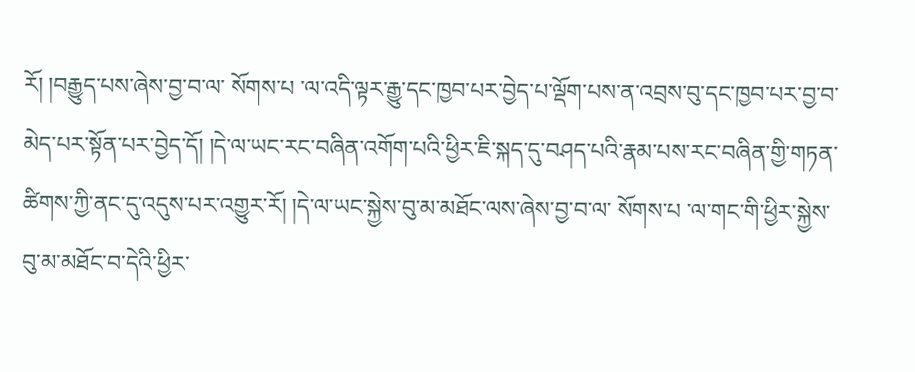རོ། །བརྒྱུད་པས་ཞེས་བྱ་བ་ལ་ སོགས་པ ་ལ་འདི་ལྟར་རྒྱུ་དང་ཁྱབ་པར་བྱེད་པ་ལྡོག་པས་ན་འབྲས་བུ་དང་ཁྱབ་པར་བྱ་བ་མེད་པར་སྟོན་པར་བྱེད་དོ། །དེ་ལ་ཡང་རང་བཞིན་འགོག་པའི་ཕྱིར་ཇི་སྐད་དུ་བཤད་པའི་རྣམ་པས་རང་བཞིན་གྱི་གཏན་ཚིགས་ཀྱི་ནང་དུ་འདུས་པར་འགྱུར་རོ། །དེ་ལ་ཡང་སྐྱེས་བུ་མ་མཐོང་ལས་ཞེས་བྱ་བ་ལ་ སོགས་པ ་ལ་གང་གི་ཕྱིར་སྐྱེས་བུ་མ་མཐོང་བ་དེའི་ཕྱིར་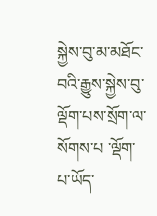སྐྱེས་བུ་མ་མཐོང་བའི་རྒྱུས་སྐྱེས་བུ་ལྡོག་པས་སྲོག་ལ་ སོགས་པ ་ལྡོག་པ་ཡོད་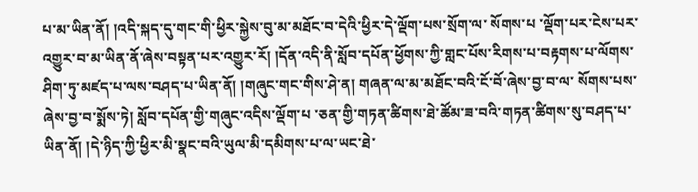པ་མ་ཡིན་ནོ། །འདི་སྐད་དུ་གང་གི་ཕྱིར་སྐྱེས་བུ་མ་མཐོང་བ་དེའི་ཕྱིར་དེ་ལྡོག་པས་སྲོག་ལ་ སོགས་པ ་ལྡོག་པར་ངེས་པར་འགྱུར་བ་མ་ཡིན་ནོ་ཞེས་བསྟན་པར་འགྱུར་རོ། །དོན་འདི་ནི་སློབ་དཔོན་ཕྱོགས་ཀྱི་གླང་པོས་རིགས་པ་བརྟགས་པ་ལོགས་ཤིག་ཏུ་མཛད་པ་ལས་བཤད་པ་ཡིན་ནོ། །གཞུང་གང་གིས་ཤེ་ན། གཞན་ལ་མ་མཐོང་བའི་ངོ་བོ་ཞེས་བྱ་བ་ལ་ སོགས་པས་ཞེས་བྱ་བ་སྨོས་ཏེ། སློབ་དཔོན་གྱི་གཞུང་འདིས་ལྡོག་པ ་ཅན་གྱི་གཏན་ཚིགས་ཐེ་ཚོམ་ཟ་བའི་གཏན་ཚིགས་སུ་བཤད་པ་ཡིན་ནོ། །དེ་ཉིད་ཀྱི་ཕྱིར་མི་སྣང་བའི་ཡུལ་མི་དམིགས་པ་ལ་ཡང་ཐེ་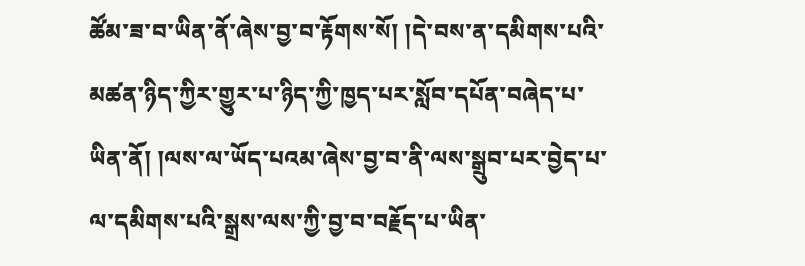ཚོམ་ཟ་བ་ཡིན་ནོ་ཞེས་བྱ་བ་རྟོགས་སོ། །དེ་བས་ན་དམིགས་པའི་མཚན་ཉིད་ཀྱིར་གྱུར་པ་ཉིད་ཀྱི་ཁྱད་པར་སློབ་དཔོན་བཞེད་པ་ཡིན་ནོ། །ལས་ལ་ཡོད་པའམ་ཞེས་བྱ་བ་ནི་ལས་སྒྲུབ་པར་བྱེད་པ་ལ་དམིགས་པའི་སྒྲས་ལས་ཀྱི་བྱ་བ་བརྗོད་པ་ཡིན་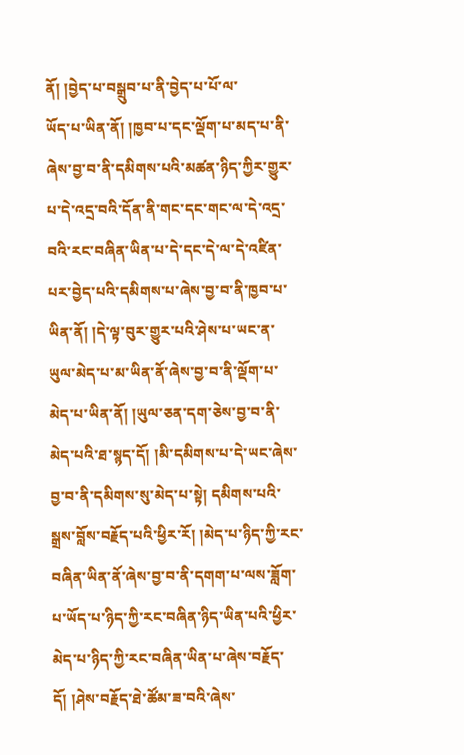ནོ། །བྱེད་པ་བསྒྲུབ་པ་ནི་བྱེད་པ་པོ་ལ་
ཡོད་པ་ཡིན་ནོ། །ཁྱབ་པ་དང་ལྡོག་པ་མད་པ་ནི་ཞེས་བྱ་བ་ནི་དམིགས་པའི་མཚན་ཉིད་ཀྱིར་གྱུར་པ་དེ་འདྲ་བའི་དོན་ནི་གང་དང་གང་ལ་དེ་འདྲ་བའི་རང་བཞིན་ཡིན་པ་དེ་དང་དེ་ལ་དེ་འཛིན་པར་བྱེད་པའི་དམིགས་པ་ཞེས་བྱ་བ་ནི་ཁྱབ་པ་ཡིན་ནོ། །དེ་ལྟ་བུར་གྱུར་པའི་ཤེས་པ་ཡང་ན་ཡུལ་མེད་པ་མ་ཡིན་ནོ་ཞེས་བྱ་བ་ནི་ལྡོག་པ་མེད་པ་ཡིན་ནོ། །ཡུལ་ཅན་དག་ཅེས་བྱ་བ་ནི་མེད་པའི་ཐ་སྙད་དོ། །མི་དམིགས་པ་དེ་ཡང་ཞེས་བྱ་བ་ནི་དམིགས་སུ་མེད་པ་སྟེ། དམིགས་པའི་སྒྲས་བློས་བརྗོད་པའི་ཕྱིར་རོ། །མེད་པ་ཉིད་ཀྱི་རང་བཞིན་ཡིན་ནོ་ཞེས་བྱ་བ་ནི་དགག་པ་ལས་ཟློག་པ་ཡོད་པ་ཉིད་ཀྱི་རང་བཞིན་ཉིད་ཡིན་པའི་ཕྱིར་མེད་པ་ཉིད་ཀྱི་རང་བཞིན་ཡིན་པ་ཞེས་བརྗོད་དོ། །ཤེས་བརྗོད་ཐེ་ཚོམ་ཟ་བའི་ཞེས་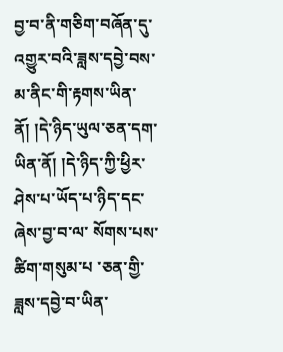བྱ་བ་ནི་གཅིག་བཞོན་དུ་འགྱུར་བའི་ཟླས་དབྱེ་བས་མ་ནིང་གི་རྟགས་ཡིན་ནོ། །དེ་ཉིད་ཡུལ་ཅན་དག་ཡིན་ནོ། །དེ་ཉིད་ཀྱི་ཕྱིར་ཤེས་པ་ཡོད་པ་ཉིད་དང་ཞེས་བྱ་བ་ལ་ སོགས་པས་ཚིག་གསུམ་པ ་ཅན་གྱི་ཟླས་དབྱེ་བ་ཡིན་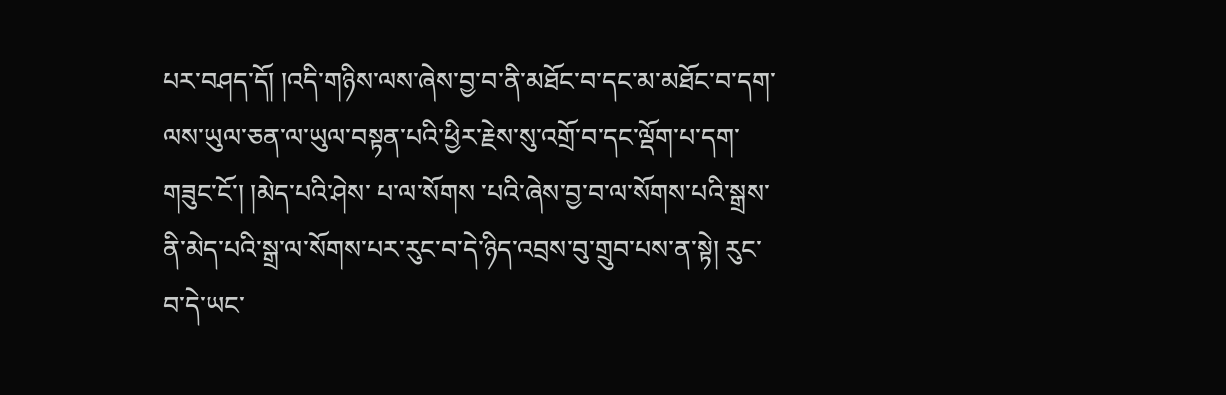པར་བཤད་དོ། །འདི་གཉིས་ལས་ཞེས་བྱ་བ་ནི་མཐོང་བ་དང་མ་མཐོང་བ་དག་ལས་ཡུལ་ཅན་ལ་ཡུལ་བསྟན་པའི་ཕྱིར་རྗེས་སུ་འགྲོ་བ་དང་ལྡོག་པ་དག་གཟུང་ངོ་། །མེད་པའི་ཤེས་ པ་ལ་སོགས ་པའི་ཞེས་བྱ་བ་ལ་སོགས་པའི་སྒྲས་ནི་མེད་པའི་སྒྲ་ལ་སོགས་པར་རུང་བ་དེ་ཉིད་འབྲས་བུ་གྲུབ་པས་ན་སྟེ། རུང་བ་དེ་ཡང་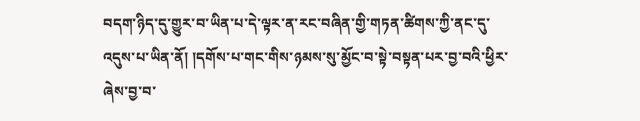བདག་ཉིད་དུ་གྱུར་བ་ཡིན་པ་དེ་ལྟར་ན་རང་བཞིན་གྱི་གཏན་ཚིགས་ཀྱི་ནང་དུ་འདུས་པ་ཡིན་ནོ། །དགོས་པ་གང་གིས་ཉམས་སུ་མྱོང་བ་སྟེ་བསྟན་པར་བྱ་བའི་ཕྱིར་ཞེས་བྱ་བ་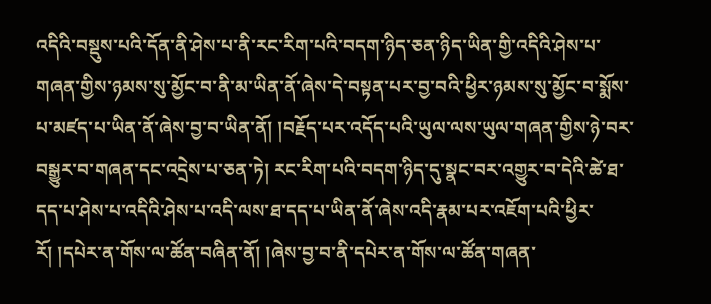འདིའི་བསྡུས་པའི་དོན་ནི་ཤེས་པ་ནི་རང་རིག་པའི་བདག་ཉིད་ཅན་ཉིད་ཡིན་གྱི་འདིའི་ཤེས་པ་གཞན་གྱིས་ཉམས་སུ་མྱོང་བ་ནི་མ་ཡིན་ནོ་ཞེས་དེ་བསྟན་པར་བྱ་བའི་ཕྱིར་ཉམས་སུ་མྱོང་བ་སྨོས་པ་མཛད་པ་ཡིན་ནོ་ཞེས་བྱ་བ་ཡིན་ནོ། །བརྗོད་པར་འདོད་པའི་ཡུལ་ལས་ཡུལ་གཞན་གྱིས་ཉེ་བར་བསྒྱུར་བ་གཞན་དང་འདྲེས་པ་ཅན་ཏེ། རང་རིག་པའི་བདག་ཉིད་དུ་སྣང་བར་འགྱུར་བ་དེའི་ཚེ་ཐ་དད་པ་ཤེས་པ་འདིའི་ཤེས་པ་འདི་ལས་ཐ་དད་པ་ཡིན་ནོ་ཞེས་འདི་རྣམ་པར་འཇོག་པའི་ཕྱིར་རོ། །དཔེར་ན་གོས་ལ་ཚོན་བཞིན་ནོ། །ཞེས་བྱ་བ་ནི་དཔེར་ན་གོས་ལ་ཚོན་གཞན་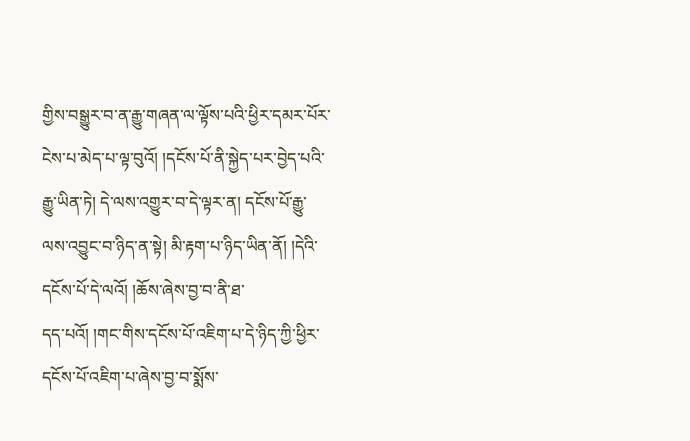གྱིས་བསྒྱུར་བ་ན་རྒྱུ་གཞན་ལ་ལྟོས་པའི་ཕྱིར་དམར་པོར་ངེས་པ་མེད་པ་ལྟ་བུའོ། །དངོས་པོ་ནི་སྐྱེད་པར་བྱེད་པའི་རྒྱུ་ཡིན་ཏེ། དེ་ལས་འགྱུར་བ་དེ་ལྟར་ན། དངོས་པོ་རྒྱུ་ལས་འབྱུང་བ་ཉིད་ན་སྟེ། མི་རྟག་པ་ཉིད་ཡིན་ནོ། །དེའི་དངོས་པོ་དེ་ལའོ། །ཆོས་ཞེས་བྱ་བ་ནི་ཐ་
དད་པའོ། །གང་གིས་དངོས་པོ་འཇིག་པ་དེ་ཉིད་ཀྱི་ཕྱིར་དངོས་པོ་འཇིག་པ་ཞེས་བྱ་བ་སྨོས་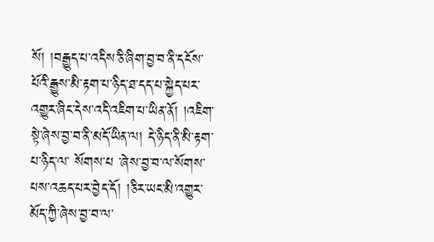སོ། །བརྒྱུད་པ་འདིས་ཅི་ཞིག་བྱ་བ་ནི་དངོས་པོའི་རྒྱུས་མི་རྟག་པ་ཉིད་ཐ་དད་པ་སྐྱེད་པར་འགྱུར་ཞིང་དེས་འདི་འཇིག་པ་ཡིན་ནོ། །འཇིག་སྟེ་ཞེས་བྱ་བ་ནི་མདོ་ཡིན་ལ། དེ་ཉིད་ནི་མི་རྟག་པ་ཉིད་ལ་ སོགས་པ ་ཞེས་བྱ་བ་ལ་སོགས་པས་འཆད་པར་བྱེད་དོ། །ཅིར་ཡང་མི་འགྱུར་མོད་ཀྱི་ཞེས་བྱ་བ་ལ་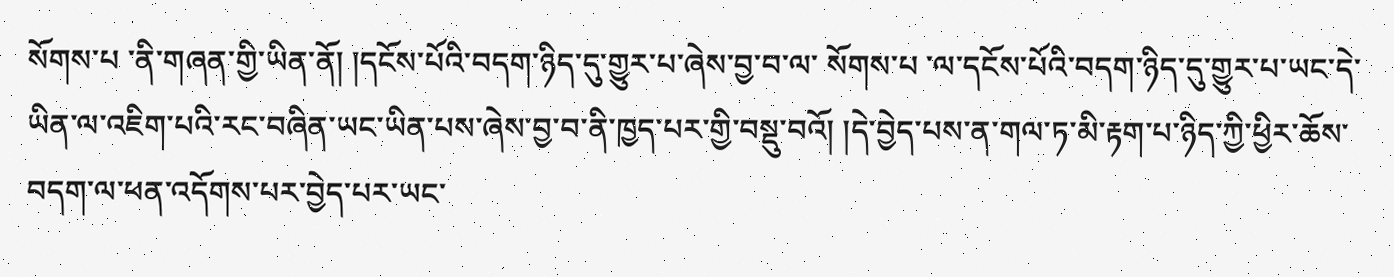སོགས་པ ་ནི་གཞན་གྱི་ཡིན་ནོ། །དངོས་པོའི་བདག་ཉིད་དུ་གྱུར་པ་ཞེས་བྱ་བ་ལ་ སོགས་པ ་ལ་དངོས་པོའི་བདག་ཉིད་དུ་གྱུར་པ་ཡང་དེ་ཡིན་ལ་འཇིག་པའི་རང་བཞིན་ཡང་ཡིན་པས་ཞེས་བྱ་བ་ནི་ཁྱད་པར་གྱི་བསྡུ་བའོ། །དེ་བྱེད་པས་ན་གལ་ཏ་མི་རྟག་པ་ཉིད་ཀྱི་ཕྱིར་ཆོས་བདག་ལ་ཕན་འདོགས་པར་བྱེད་པར་ཡང་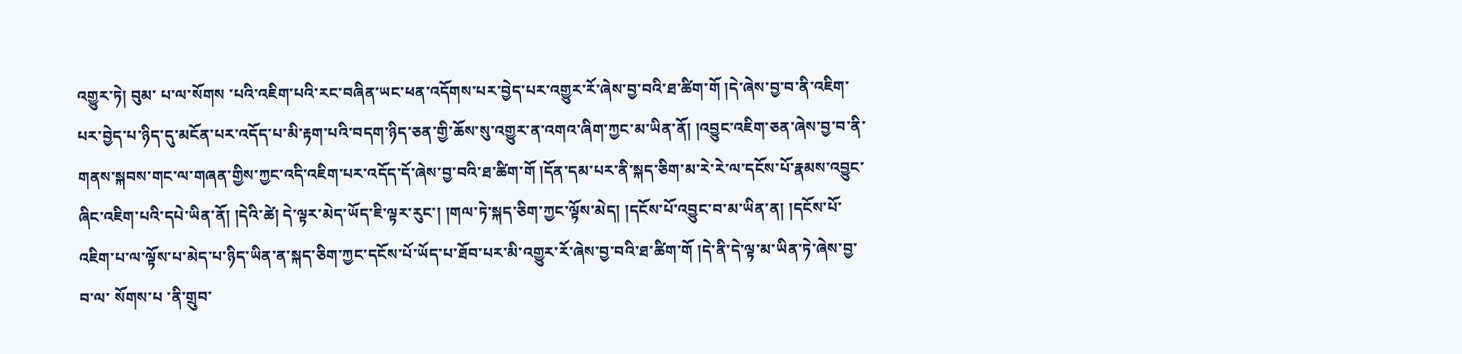འགྱུར་ཏེ། བུམ་ པ་ལ་སོགས ་པའི་འཇིག་པའི་རང་བཞིན་ཡང་ཕན་འདོགས་པར་བྱེད་པར་འགྱུར་རོ་ཞེས་བྱ་བའི་ཐ་ཚིག་གོ །དེ་ཞེས་བྱ་བ་ནི་འཇིག་པར་བྱེད་པ་ཉིད་དུ་མངོན་པར་འདོད་པ་མི་རྟག་པའི་བདག་ཉིད་ཅན་གྱི་ཆོས་སུ་འགྱུར་ན་འགའ་ཞིག་ཀྱང་མ་ཡིན་ནོ། །འབྱུང་འཇིག་ཅན་ཞེས་བྱ་བ་ནི་གནས་སྐབས་གང་ལ་གཞན་གྱིས་ཀྱང་འདི་འཇིག་པར་འདོད་དོ་ཞེས་བྱ་བའི་ཐ་ཚིག་གོ །དོན་དམ་པར་ནི་སྐད་ཅིག་མ་རེ་རེ་ལ་དངོས་པོ་རྣམས་འབྱུང་ཞིང་འཇིག་པའི་དཔེ་ཡིན་ནོ། །དེའི་ཚེ། དེ་ལྟར་མེད་ཡོད་ཇི་ལྟར་རུང་། །གལ་ཏེ་སྐད་ཅིག་ཀྱང་ལྟོས་མེད། །དངོས་པོ་འབྱུང་བ་མ་ཡིན་ན། །དངོས་པོ་འཇིག་པ་ལ་ལྟོས་པ་མེད་པ་ཉིད་ཡིན་ན་སྐད་ཅིག་ཀྱང་དངོས་པོ་ཡོད་པ་ཐོབ་པར་མི་འགྱུར་རོ་ཞེས་བྱ་བའི་ཐ་ཚིག་གོ །དེ་ནི་དེ་ལྟ་མ་ཡིན་ཏེ་ཞེས་བྱ་བ་ལ་ སོགས་པ ་ནི་གྲུབ་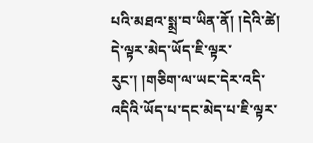པའི་མཐའ་སྨྲ་བ་ཡིན་ནོ། །དེའི་ཚེ། དེ་ལྟར་མེད་ཡོད་ཇི་ལྟར་རུང་། །གཅིག་ལ་ཡང་དེར་འདི་འདིའི་ཡོད་པ་དང་མེད་པ་ཇི་ལྟར་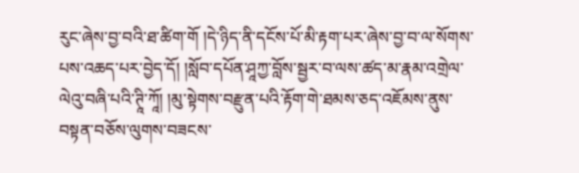རུང་ཞེས་བྱ་བའི་ཐ་ཚིག་གོ །དེ་ཉིད་ནི་དངོས་པོ་མི་རྟག་པར་ཞེས་བྱ་བ་ལ་སོགས་པས་འཆད་པར་བྱེད་དོ། །སློབ་དཔོན་ཤཱཀྱ་བློས་སྦྱར་བ་ལས་ཚད་མ་རྣམ་འགྲེལ་ལེའུ་བཞི་པའི་ཊཱི་ཀཱོ། །མུ་སྟེགས་བརྫུན་པའི་རྟོག་གེ་ཐམས་ཅད་འཇོམས་ནུས་བསྟན་བཅོས་ལུགས་བཟངས་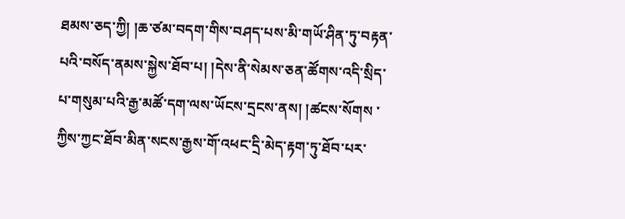ཐམས་ཅད་ཀྱི། །ཆ་ཙམ་བདག་གིས་བཤད་པས་མི་གཡོ་ཤིན་ཏུ་བརྟན་པའི་བསོད་ནམས་སྐྱེས་ཐོབ་པ། །དེས་ནི་སེམས་ཅན་ཚོགས་འདི་སྲིད་ པ་གསུམ་པའི་རྒྱ་མཚོ་དག་ལས་ཡོངས་དྲངས་ནས། །ཚངས་སོགས ་ཀྱིས་ཀྱང་ཐོབ་མིན་སངས་རྒྱས་གོ་འཕང་དྲི་མེད་རྟག་ཏུ་ཐོབ་པར་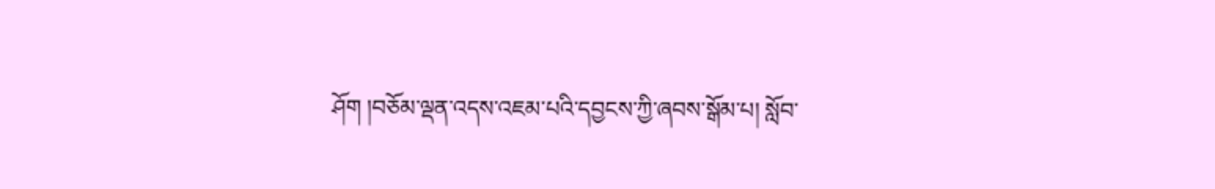ཤོག །བཅོམ་ལྡན་འདས་འཇམ་པའི་དབྱངས་ཀྱི་ཞབས་སྒོམ་པ། སློབ་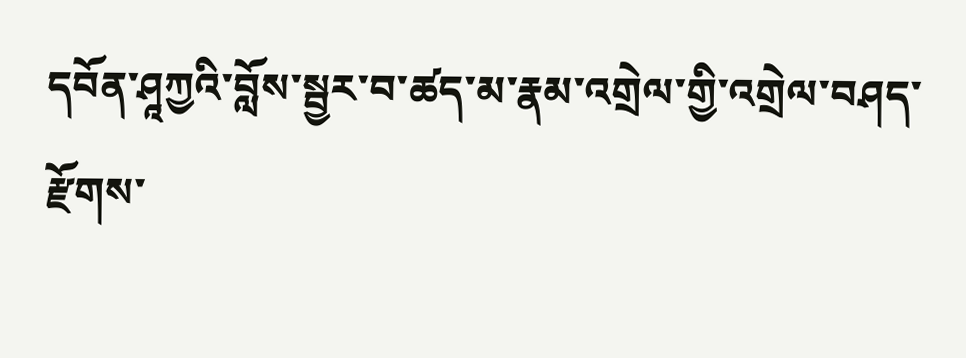དབོན་ཤཱཀྱའི་བློས་སྦྱར་བ་ཚད་མ་རྣམ་འགྲེལ་གྱི་འགྲེལ་བཤད་རྫོགས་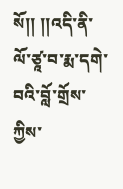སོ།། །།འདི་ནི་ལོ་ཙཱ་བ་རྨ་དགེ་བའི་བློ་གྲོས་ཀྱིས་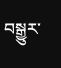བསྒྱུར་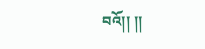བའོ།། །།